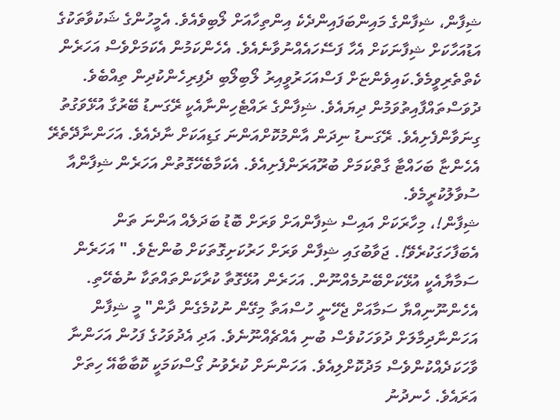ޝިފާން، ޝިފާންގެ މައިންބަފައިންދެކެ އިންތިހާއަށް ލޯބިވެއެވެ. އެމީހުންގެ ޝަކުވާތަކުގެ އަޑުއަހާކަށް ޝިފާނަކަށް އެހާ ފަސޭހައެއްނުވާނެއެވެ. އެހެންކަމުން އެކަމަށްވެސް އަހަރެން ކެތްތެރިވީމެވެ.ކައިވެންޏަށް ފަސްއަހަރުވީއިރު ލޯބިލޯބި ދެފިރިހެންކުދިން ތިއްބެވެ. ދުވަސްތައްފާއިތުވަމުން ދިޔައެވެ. ޝިފާންގެ ރައްޓެހިންނާއެކީ ރޭގަނޑު ބޭރުގާ އުޅޭވަގުތު ގިނަވާންފެށިއެވެ. ރޭގަނޑު ނިދަން އާންމުކޮށްއަންނަ ގަޑިއަކަށް ނާދެއެވެ. އަހަންނާދޭތެރޭ އެހެންޏާ ބަހައްޓާ ގާތްކަމަށް ބުރޫއަރަންފެށިއެވެ. އެކަމާބެހޭގޮތުން އަހަރެން ޝިފާންއާ ސުވާލުކުރީމެވެ.
ޝިފާން!، މިހާރަކަށް އައިސް ޝިފާންއަށް ވަރަށް ބޮޑު ބަދަލެއް އަންނަ ތަން އެބަފާހަގަކުރެވޭ!. ޖަވާބުގައި ޝިފާން ވަރަށް ހަރުކަށިގޮތަކަށް ބުންޏެވެ. " އަހަރެން ސަމާޔާއެކީ އުޅޭކަށްބޭނުމެއްނޫން. އަހަރެން އުޅޭގޮތާ ކުރާކަންތައްތަކާ ނުބެހޭތި. އެހެންނޫނިއްޔާ ސަމާއަށް ޖެހޭނީ ހުސްއަތާ މިގޭން ނުކުމެގެން ދާން" މީ ޝިފާން އަހަންނާދިމާލަށް ދުވަހަކުވެސް ބުނި އެއްޗެއްނޫނެވެ. އަދި އެދުވަހުގެ ފަހުން އަހަންނާ ވާހަކަދެއްކުންވެސް މަދުކޮށްލިއެވެ. އަހަންނަށް ކުރެވުނު ގޯސްކަމަކީ ކޮބާބާއޭ ހިތަށް އަރައެވެ. ހެނދުނު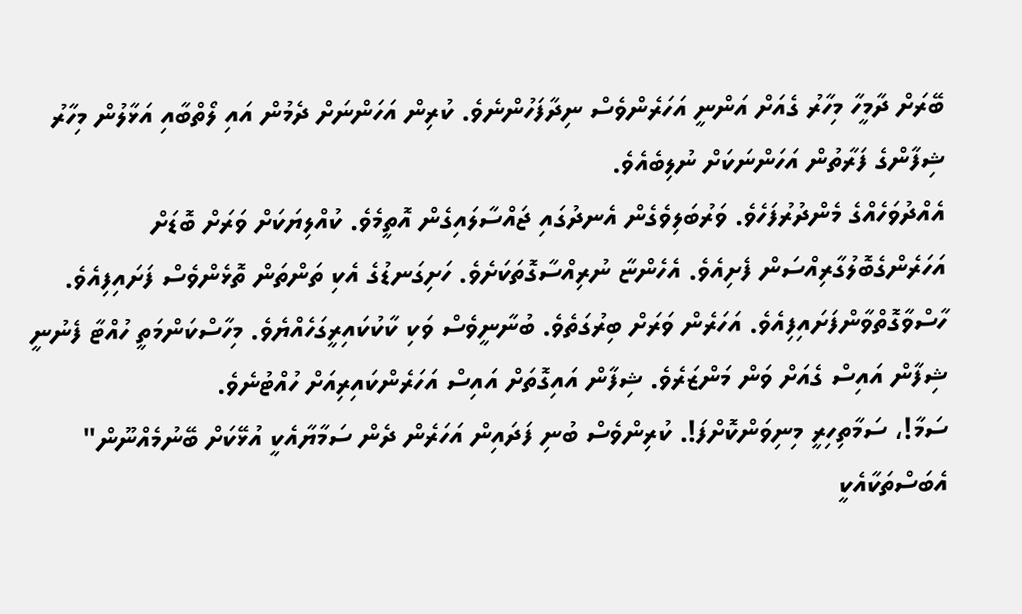ބޭރަށް ދާމީހާ މިހާރު ގެއަށް އަންނީ އަހަރެންވެސް ނިދާފަހުންނެވެ. ކުރިން އަހަންނަށް ދެމުން އައި ލޯތްބާއި އަޅާލުން މިހާރު ޝިފާންގެ ފަރާތުން އަހަންނަކަށް ނުލިބެއެވެ.
އެއްދުވަހެއްގެ މެންދުރުފަހެވެ. ވަރުބަލިވެގެން އެނދުގައި ޖައްސާލައިގެން އޮތީމެވެ. ކުއްލިޔަކަށް ވަރަށް ބޮޑަށް އަހަރެންގެބޮލުގާރިއްސަން ފެށިއެވެ. އެހެންޏާ ނުރިއްސާގޮތަކަށެވެ. ހަށިގަނޑުގެ އެކި ތަންތަން ތޮޅެންވެސް ފަށައިފިއެވެ. ހާސްވާގޮތްވާންފަށައިފިއެވެ. އަހަރެން ވަރަށް ބިރުގަތެވެ. ބުނާނީވެސް ވަކި ކާކުކައިރީގަހެއްޔެވެ. މިހާސްކަންމަތީ ހުއްޓާ ފެނުނީ ޝިފާން އައިސް ގެއަށް ވަން މަންޒަރެވެ. ޝިފާން އައިގޮތަށް އައިސް އަހަރެންކައިރިއަށް ހުއްޓުނެވެ.
ސަމާ!، ސަމާތިހިރީ މިނިވަންކޮށްފަ!. ކުރިންވެސް ބުނި ފަދައިން އަހަރެން ދެން ސަމާޔާއެކީ އުޅޭކަށް ބޭނުމެއްނޫން" އެބަސްތަކާއެކީ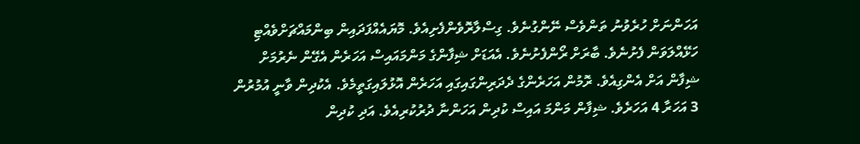އަހަންނަށް ހުރެވުނު ތަންވެސް ނޭންގުނެވެ. ގިސްލާރޮވެންފެށިއެވެ. މޮޔައެއްފަދައިން ބިންމައްޗަށްވެއްޓި ހަޅޭއްލަވަން ފެށުނެވެ. ބާރަށް ރޯންފެށުނެވެ. އެއަޑަށް ޝިފާންގެ މަންމައައިސް އަހަރެން އެގޭން ނެރުމަށް ޝިފާން އަށް އެންގިއެވެ. ރޮމުން އަހަރެންގެ ދެދަރިންގައިގައި އަހަރެން އޮޅުލައިގަތީމެވެ. އެކުދިން ވާނީ އުމުރުން 3 އަހަރާ 4 އަހަރެވެ. ޝިފާން މަންމަ އައިސް ކުދިން އަހަންނާ ދުރުކުރިއެވެ. އަދި ކުދިން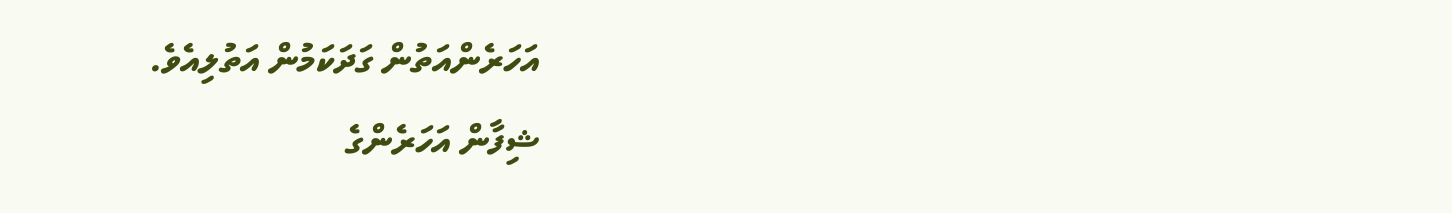އަހަރެންއަތުން ގަދަކަމުން އަތުލިއެވެ.
ޝިފާން އަހަރެންގެ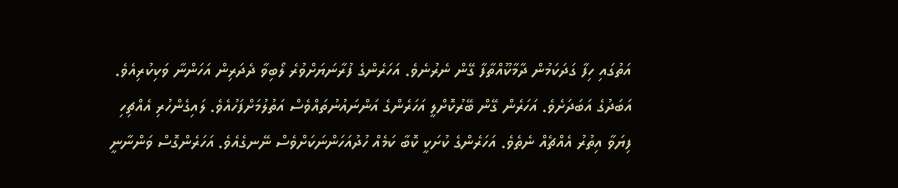އަތުގައި ހިފާ ގަދަކަމުން ދާމާކޫއްތާފާ ގޭން ނެރުނެވެ. އަހަރެންގެ ފުރާނަޔަށްވުރެ ލޯބިވާ ދެދަރިން އަހަންނާ ވަކިކުރިއެވެ. އަބަދުގެ އަބަދަށެވެ. އަހަރެން ގޭން ބޭރުކޮށްލީ އަހަރެންގެ އަންނައުނުތައްވެސް އަތުލުމަށްފަހުއެވެ. ލައިގެންހުރި އެއްޗިހި ފިޔަވާ އިތުރު އެއްޗެއް ނެތެވެ. އަހަރެންގެ ކުށަކީ ކޮބާ ކަމެއް ހުދުއަހަންނަކަށްވެސް ނޭނގެއެވެ. އަހަރެންގޮސް ވަންނާނީ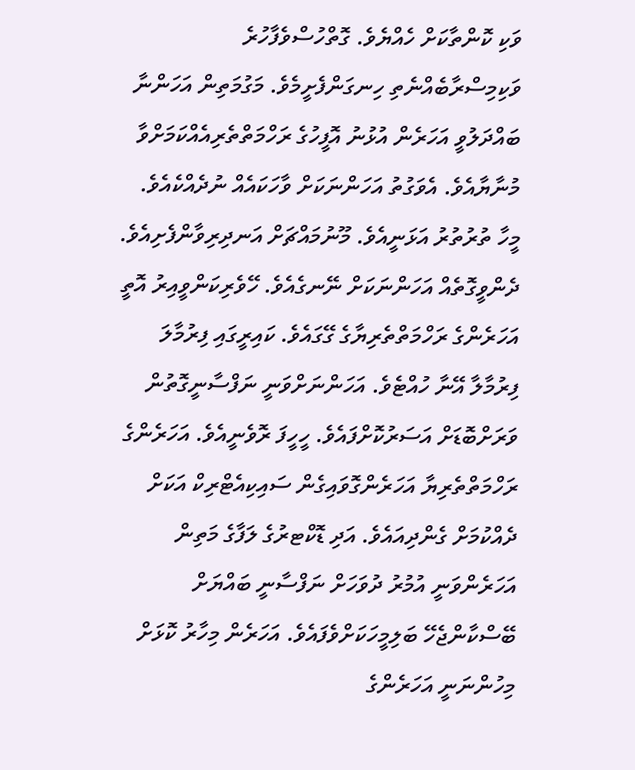ވަކި ކޮންތާކަށް ހެއްޔެވެ. ގޮތްހުސްވެފާހުރެ ވަކިމިސްރާބެއްނެތި ހިނގަންފެށީމެވެ. މަގުމަތިން އަހަންނާ ބައްދަލުވީ އަހަރެން އުޅުނު އޮފީހުގެ ރަހްމަތްތެރިއެއްކަމަށްވާ މުނާޔާއެވެ. އެވަގުތު އަހަންނަކަށް ވާހަކައެއް ނުދެއްކެއެވެ.
މީހާ ތުރުތުރު އަޅަނީއެވެ. މޫނުމައްޗަށް އަނދިރިވާންފެށިއެވެ. ދެންވީގޮތެއް އަހަންނަކަށް ނޭނގެއެވެ. ހޭވެރިކަންވީއިރު އޮތީ އަހަރެންގެ ރަހްމަތްތެރިޔާގެ ގޭގައެވެ. ކައިރީގައި ފިރުމާލަ ފިރުމާލާ އޭނާ ހުއްޓެވެ. އަހަންނަށްވަނީ ނަފްސާނީގޮތުން ވަރަށްބޮޑަށް އަސަރުކޮށްފައެވެ. ހީހީފަ ރޮވެނީއެވެ. އަހަރެންގެ ރަހްމަތްތެރިޔާ އަހަރެންގޮވައިގެން ސައިކިއެޓްރިކް އަކަށް ދެއްކުމަށް ގެންދިއައެވެ. އަދި ޑޮކްޓރުގެ ލަފާގެ މަތިން އަހަރެންވަނީ އުމުރު ދުވަހަށް ނަފްސާނީ ބައްޔަށް ބޭސްކާންޖެހޭ ބަލިމީހަކަށްވެފައެވެ. އަހަރެން މިހާރު ކޮޅަށް މިހުންނަނީ އަހަރެންގެ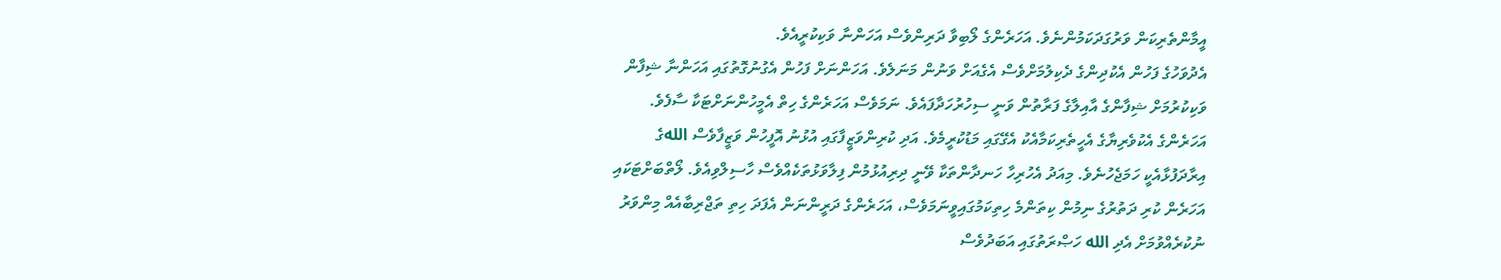އީމާންތެރިކަން ވަރުގަދަކަމުންނެވެ. އަހަރެންގެ ލޯބިވާ ދަރިންވެސް އަހަންނާ ވަކިކުރީއެވެ.
އެދުވަހުގެ ފަހުން އެކުދިންގެ ދެކިލުމަށްވެސް އެގެއަށް ވަނުން މަނަލެވެ. އަހަންނަށް ފަހުން އެގުނުގޮތުގައި އަހަންނާ ޝިފާން ވަކިކުރުމަށް ޝިފާންގެ އާއިލާގެ ފަރާތުން ވަނީ ސިހުރުހަދާފައެވެ. ނަމަވެސް އަހަރެންގެ ހިތް އެމީހުންނަށްޓަކާ ސާފެވެ. އަހަރެންގެ އެކުވެރިޔާގެ އެހީތެރިކަމާއެކު އެގޭގައި މަޑުކުރީމެވެ. އަދި ކުރިންވަޒީފާގައި އުޅުނު އޮފީހުން ވަޒީފާވެސް اللهގެ އިރާދަފުޅާއެކީ ހަމަޖެހުނެވެ. މިއަދު އެހުރިހާ ހަނދާންތަކާ ވޭނީ ދިރިއުޅުމުން ފިލާވަޅުތަކެއްވެސް ހާސިލްވިއެވެ. ލޯތްބަށްޓަކައި އަހަރެން ކުރި ދަތުރުގެ ނިމުން ކިތަންމެ ހިތިކަމުގައިވީނަމަވެސް، އަހަރެންގެ ދަރީންނަން އެފަދަ ހިތި ތަޖްރިބާއެއް މިންވަރު ނުކުރެއްވުމަށް އެދި الله ހަޞްރަތުގައި އަބަދުވެސް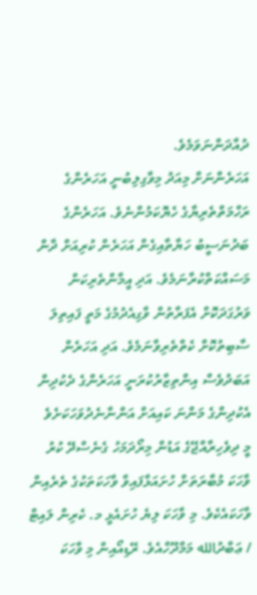ދުއާދަންނަވަމެވެ.
އަހަރެންނަށް މިއަދު މިވާގިލިބުނީ އަހަރެންގެ ރަހްމަތްތެރިޔާގެ ހެޔޮކަމުންނެވެ. އަހަރެންގެ ބަދުނަސީބު ހަޔާތާއިގެން އަހަރެން ކުރިއަށް ދާން މަސައްކަތްކުރާނަމެވެ. އަދި އީމާންތެރިކަން ވަރުގަދަކޮށް އެފަރާތުން ވާގިއެދުމުގެ މަތީ ފައިތިލަ ސާބިތުކޮށް ކެތްތެރިވާނަމެވެ. އަދި އަހަރެން އަބަދުވެސް އިންތިޒާރުކުރަނީ އަހަރެންގެ ދެކުދިން އެކުދިންގެ މަންނަ ކައިއަށް އަންނާނެދުވަހަކަށެވެ
މީ ދިވެހިރާއްޖޭގެ އަޑުން މިރޯދަމަހު ގެނެސްދޭ ކުރު ވާހަކަ މުބާރަތަށް ހުށައަޅާފައިވާ ވާހަކަތަކުގެ ތެރެއިން ވާހަކައެކެވެ. މި ވާހަކަ ލިޔެ ހުށައެޅީ މ. ކެރިން ލައިޓް / ޢަބްދުالله މަމްދޫހްއެވެ. ރޭޑިއޯއިން މި ވާހަކަ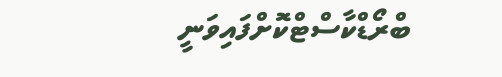ބްރޯޑްކާސްޓްކޮށްފައިވަނީ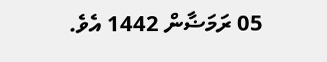05 ރަމަޟާން 1442 އެވެ.